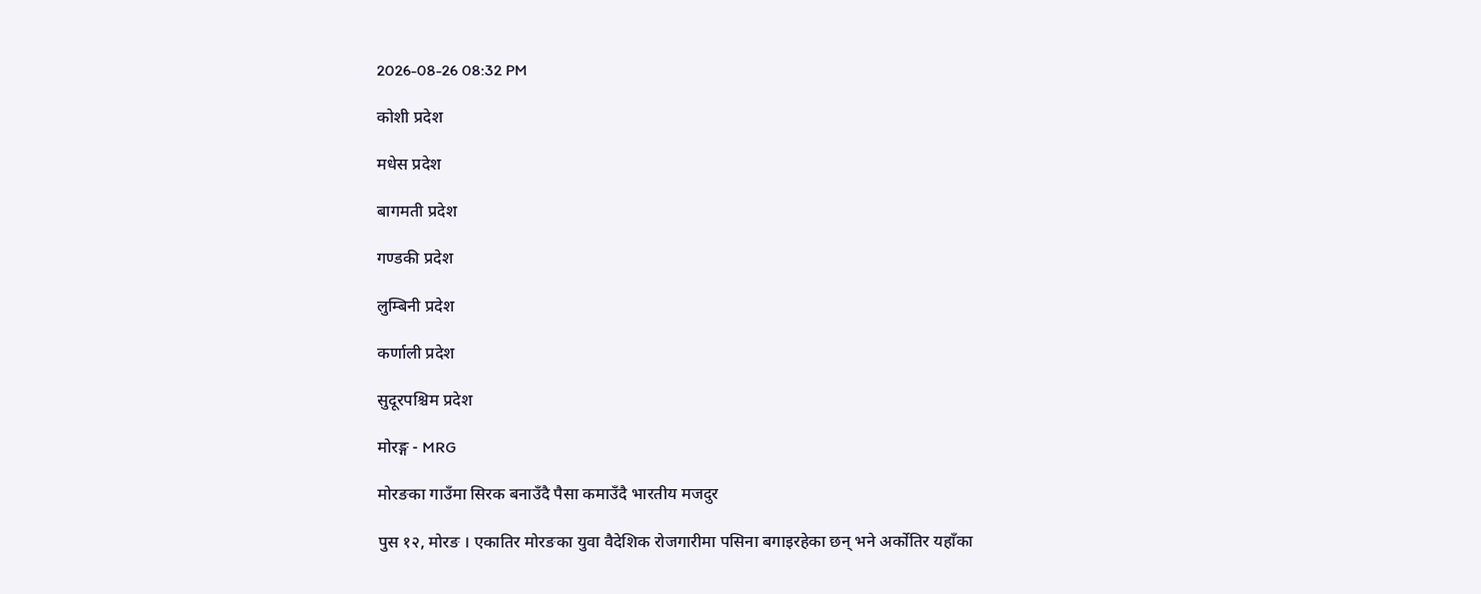2026-08-26 08:32 PM

कोशी प्रदेश

मधेस प्रदेश

बागमती प्रदेश

गण्डकी प्रदेश

लुम्बिनी प्रदेश

कर्णाली प्रदेश

सुदूरपश्चिम प्रदेश

मोरङ्ग - MRG

मोरङका गाउँमा सिरक बनाउँदै पैसा कमाउँदै भारतीय मजदुर

पुस १२, मोरङ । एकातिर मोरङका युवा वैदेशिक रोजगारीमा पसिना बगाइरहेका छन् भने अर्कोतिर यहाँका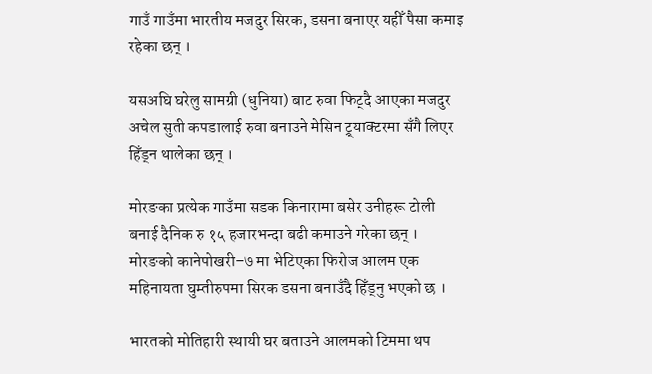गाउँ गाउँमा भारतीय मजदुर सिरक, डसना बनाएर यहीँ पैसा कमाइ रहेका छन् ।

यसअघि घरेलु सामग्री (धुनिया) बाट रुवा फिट्दै आएका मजदुर अचेल सुती कपडालाई रुवा बनाउने मेसिन ट्र्याक्टरमा सँगै लिएर हिँड्न थालेका छन् ।

मोरङका प्रत्येक गाउँमा सडक किनारामा बसेर उनीहरू टोली बनाई दैनिक रु १५ हजारभन्दा बढी कमाउने गरेका छन् । मोरङको कानेपोखरी–७ मा भेटिएका फिरोज आलम एक महिनायता घुम्तीरुपमा सिरक डसना बनाउँदै हिँड्नु भएको छ ।

भारतको मोतिहारी स्थायी घर बताउने आलमको टिममा थप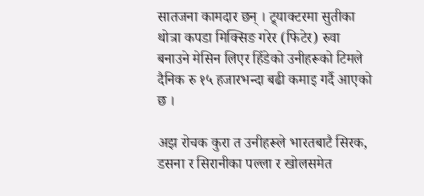सातजना कामदार छन् । ट्र्याक्टरमा सुतीका थोत्रा कपडा मिक्सिङ गरेर (फिटेर) रुवा बनाउने मेसिन लिएर हिँडेको उनीहरूको टिमले दैनिक रु १५ हजारभन्दा बढी कमाइ गर्दै आएको छ ।

अझ रोचक कुरा त उनीहरूले भारतबाटै सिरक, डसना र सिरानीका पल्ला र खोलसमेत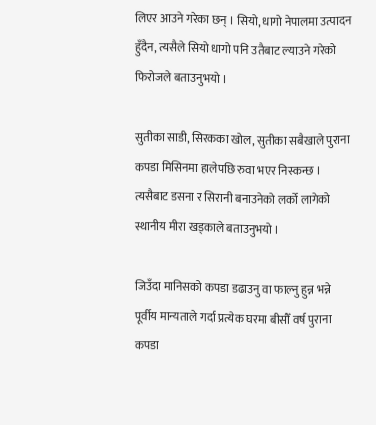लिएर आउने गरेका छन् । सियो, धागो नेपालमा उत्पादन हुँदैन, त्यसैले सियो धागो पनि उतैबाट ल्याउने गरेको फिरोजले बताउनुभयो ।

सुतीका साडी, सिरकका खोल, सुतीका सबैखाले पुराना कपडा मिसिनमा हालेपछि रुवा भएर निस्कन्छ । त्यसैबाट डसना र सिरानी बनाउनेको लर्को लागेको स्थानीय मीरा खड्काले बताउनुभयो ।

जिउँदा मानिसको कपडा डढाउनु वा फाल्नु हुन्न भन्ने पूर्वीय मान्यताले गर्दा प्रत्येक घरमा बीसौँ वर्ष पुराना कपडा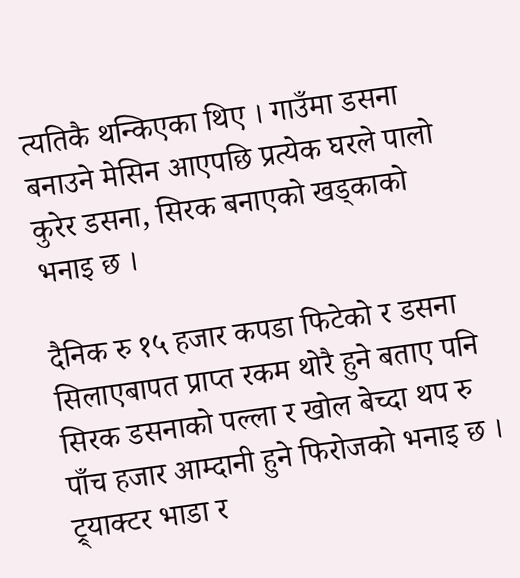त्यतिकै थन्किएका थिए । गाउँमा डसना बनाउने मेसिन आएपछि प्रत्येक घरले पालो कुरेर डसना, सिरक बनाएको खड्काको भनाइ छ ।

दैनिक रु १५ हजार कपडा फिटेको र डसना सिलाएबापत प्राप्त रकम थोरै हुने बताए पनि सिरक डसनाको पल्ला र खोल बेच्दा थप रु पाँच हजार आम्दानी हुने फिरोजको भनाइ छ । ट्र्याक्टर भाडा र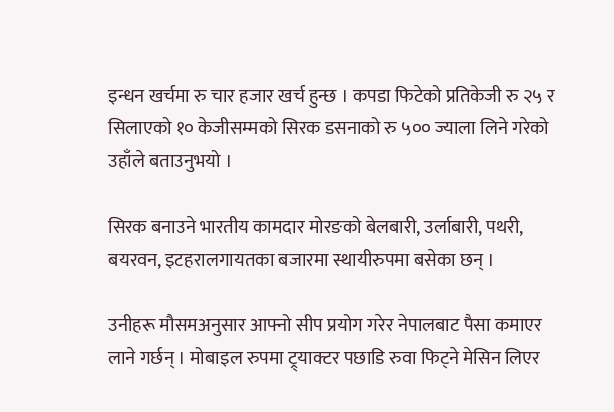इन्धन खर्चमा रु चार हजार खर्च हुन्छ । कपडा फिटेको प्रतिकेजी रु २५ र सिलाएको १० केजीसम्मको सिरक डसनाको रु ५०० ज्याला लिने गरेको उहाँले बताउनुभयो ।

सिरक बनाउने भारतीय कामदार मोरङको बेलबारी, उर्लाबारी, पथरी, बयरवन, इटहरालगायतका बजारमा स्थायीरुपमा बसेका छन् ।

उनीहरू मौसमअनुसार आफ्नो सीप प्रयोग गरेर नेपालबाट पैसा कमाएर लाने गर्छन् । मोबाइल रुपमा ट्र्याक्टर पछाडि रुवा फिट्ने मेसिन लिएर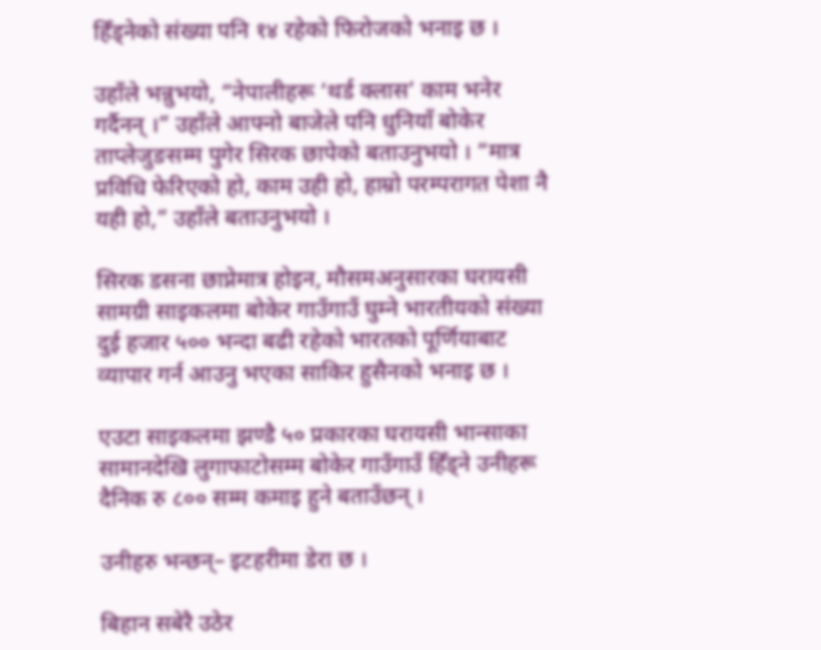हिँड्नेको संख्या पनि १४ रहेको फिरोजको भनाइ छ ।

उहाँले भन्नुभयो, “नेपालीहरू ‘थर्ड क्लास’ काम भनेर गर्दैनन् ।” उहाँले आफ्नो बाजेले पनि धुनियाँ बोकेर ताप्लेजुङसम्म पुगेर सिरक छापेको बताउनुभयो । “मात्र प्रविधि फेरिएको हो, काम उही हो, हाम्रो परम्परागत पेशा नै यही हो,” उहाँले बताउनुभयो ।

सिरक डसना छाप्नेमात्र होइन, मौसमअनुसारका घरायसी सामग्री साइकलमा बोकेर गाउँगाउँ घुम्ने भारतीयको संख्या दुई हजार ५०० भन्दा बढी रहेको भारतको पूर्णियाबाट व्यापार गर्न आउनु भएका साकिर हुसैनको भनाइ छ ।

एउटा साइकलमा झण्डै ५० प्रकारका घरायसी भान्साका सामानदेखि लुगाफाटोसम्म बोकेर गाउँगाउँ हिँड्ने उनीहरू दैनिक रु ८०० सम्म कमाइ हुने बताउँछन् ।

उनीहरु भन्छन्– इटहरीमा डेरा छ ।

बिहान सबेरै उठेर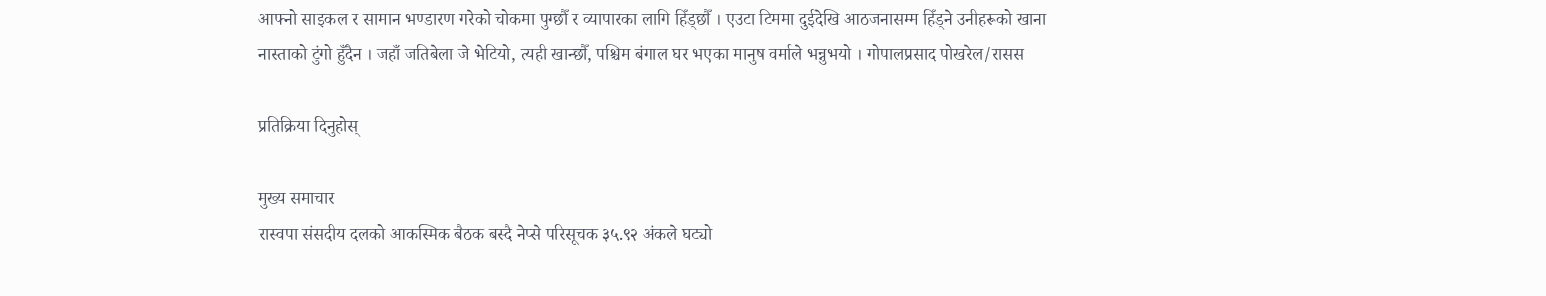आफ्नो साइकल र सामान भण्डारण गरेको चोकमा पुग्छौँ र व्यापारका लागि हिँड्छौँ । एउटा टिममा दुईदेखि आठजनासम्म हिँड्ने उनीहरूको खाना नास्ताको टुंगो हुँदैन । जहाँ जतिबेला जे भेटियो, त्यही खान्छौँ, पश्चिम बंगाल घर भएका मानुष वर्माले भन्नुभयो । गोपालप्रसाद पोखरेल/रासस

प्रतिक्रिया दिनुहोस्

मुख्य समाचार
रास्वपा संसदीय दलको आकस्मिक बैठक बस्दै नेप्से परिसूचक ३५.९२ अंकले घट्यो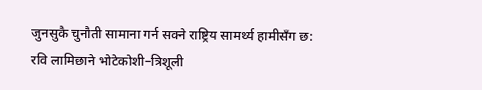जुनसुकै चुनौती सामाना गर्न सक्ने राष्ट्रिय सामर्थ्य हामीसँग छ: रवि लामिछाने भोटेकोशी–त्रिशूली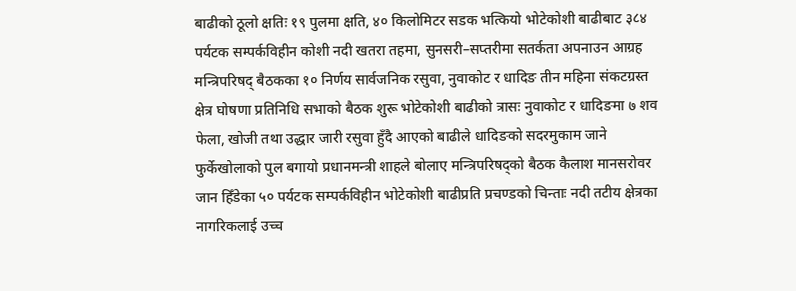बाढीको ठूलो क्षतिः १९ पुलमा क्षति, ४० किलोमिटर सडक भत्कियो भोटेकोशी बाढीबाट ३८४ पर्यटक सम्पर्कविहीन कोशी नदी खतरा तहमा, सुनसरी–सप्तरीमा सतर्कता अपनाउन आग्रह मन्त्रिपरिषद् बैठकका १० निर्णय सार्वजनिक रसुवा, नुवाकोट र धादिङ तीन महिना संकटग्रस्त क्षेत्र घोषणा प्रतिनिधि सभाको बैठक शुरू भोटेकोशी बाढीको त्रासः नुवाकोट र धादिङमा ७ शव फेला, खोजी तथा उद्धार जारी रसुवा हुँदै आएको बाढीले धादिङको सदरमुकाम जाने फुर्केखोलाको पुल बगायो प्रधानमन्त्री शाहले बोलाए मन्त्रिपरिषद्को बैठक कैलाश मानसरोवर जान हिँडेका ५० पर्यटक सम्पर्कविहीन भोटेकोशी बाढीप्रति प्रचण्डको चिन्ताः नदी तटीय क्षेत्रका नागरिकलाई उच्च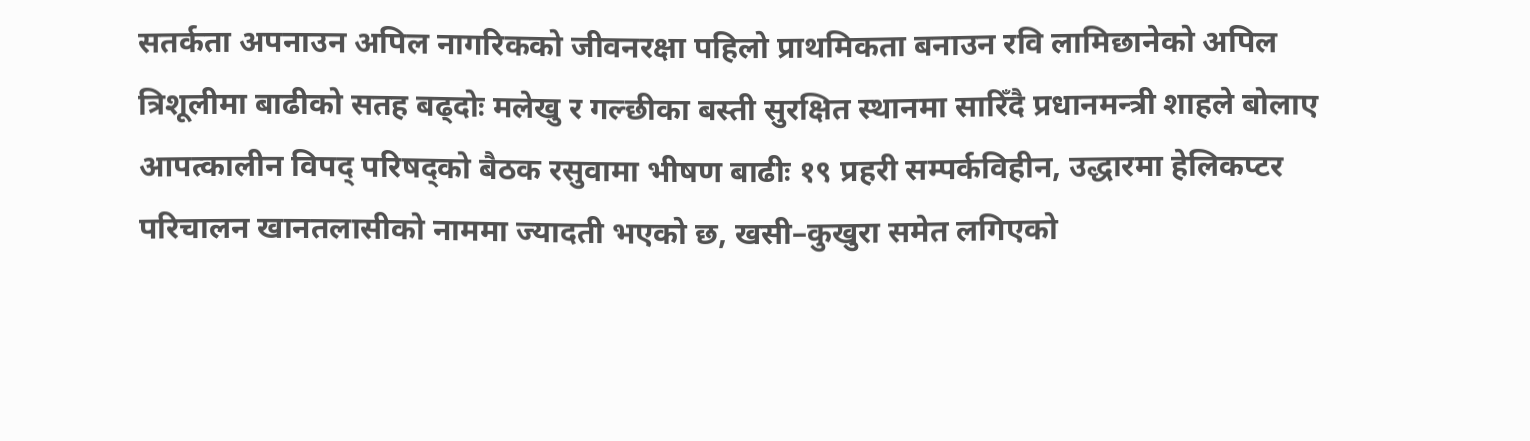सतर्कता अपनाउन अपिल नागरिकको जीवनरक्षा पहिलो प्राथमिकता बनाउन रवि लामिछानेको अपिल त्रिशूलीमा बाढीको सतह बढ्दोः मलेखु र गल्छीका बस्ती सुरक्षित स्थानमा सारिँदै प्रधानमन्त्री शाहले बोलाए आपत्कालीन विपद् परिषद्को बैठक रसुवामा भीषण बाढीः १९ प्रहरी सम्पर्कविहीन, उद्धारमा हेलिकप्टर परिचालन खानतलासीको नाममा ज्यादती भएको छ, खसी–कुखुरा समेत लगिएको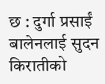छ : दुर्गा प्रसाईं बालेनलाई सुदन किरातीको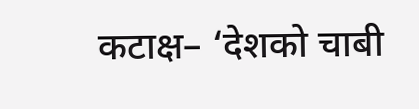कटाक्ष– ‘देशको चाबी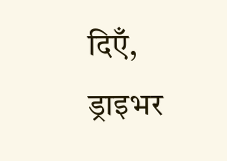दिएँ, ड्राइभर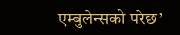एम्बुलेन्सको परेछ’